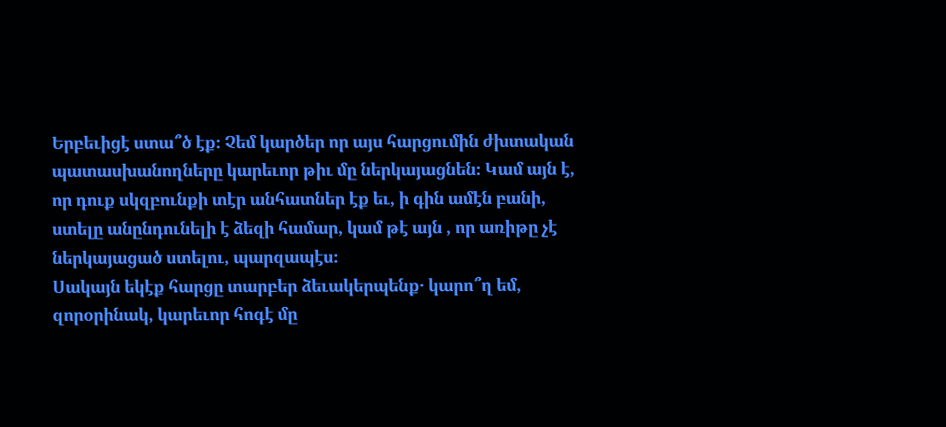Երբեւիցէ ստա՞ծ էք։ Չեմ կարծեր որ այս հարցումին ժխտական պատասխանողները կարեւոր թիւ մը ներկայացնեն։ Կամ այն է, որ դուք սկզբունքի տէր անհատներ էք եւ, ի գին ամէն բանի, ստելը անընդունելի է ձեզի համար, կամ թէ այն , որ առիթը չէ ներկայացած ստելու, պարզապէս։
Սակայն եկէք հարցը տարբեր ձեւակերպենք․ կարո՞ղ եմ, զորօրինակ, կարեւոր հոգէ մը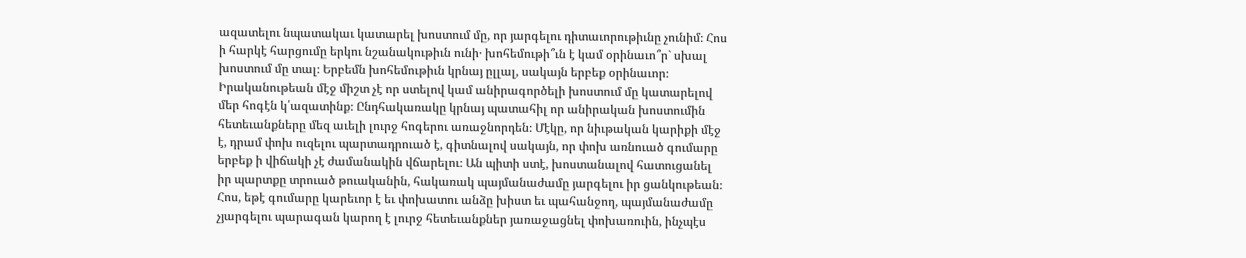ազատելու նպատակաւ կատարել խոստում մը, որ յարգելու դիտաւորութիւնը չունիմ։ Հոս ի հարկէ հարցումը երկու նշանակութիւն ունի․ խոհեմութի՞ւն է կամ օրինաւո՞ր` սխալ խոստում մը տալ։ Երբեմն խոհեմութիւն կրնայ ըլլալ, սակայն երբեք օրինաւոր։ Իրականութեան մէջ միշտ չէ որ ստելով կամ անիրագործելի խոստում մը կատարելով մեր հոգէն կ՛ազատինք։ Ընդհակառակը կրնայ պատահիլ որ անիրական խոստումին հետեւանքները մեզ աւելի լուրջ հոգերու առաջնորդեն։ Մէկը, որ նիւթական կարիքի մէջ է, դրամ փոխ ուզելու պարտադրուած է, գիտնալով սակայն, որ փոխ առնուած գումարը երբեք ի վիճակի չէ ժամանակին վճարելու։ Ան պիտի ստէ, խոստանալով հատուցանել իր պարտքը տրուած թուականին, հակառակ պայմանաժամը յարգելու իր ցանկութեան։ Հոս, եթէ գումարը կարեւոր է եւ փոխատու անձը խիստ եւ պահանջող, պայմանաժամը չյարգելու պարագան կարող է լուրջ հետեւանքներ յառաջացնել փոխառուին, ինչպէս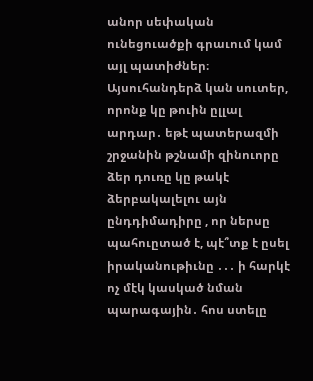անոր սեփական ունեցուածքի գրաւում կամ այլ պատիժներ։
Այսուհանդերձ կան սուտեր, որոնք կը թուին ըլլալ արդար․ եթէ պատերազմի շրջանին թշնամի զինուորը ձեր դուռը կը թակէ ձերբակալելու այն ընդդիմադիրը , որ ներսը պահուըտած է, պէ՞տք է ըսել իրականութիւնը ․․․ ի հարկէ ոչ մէկ կասկած նման պարագային․ հոս ստելը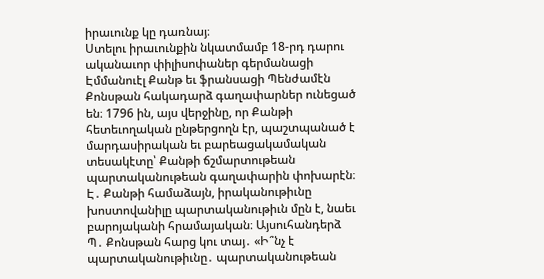իրաւունք կը դառնայ։
Ստելու իրաւունքին նկատմամբ 18-րդ դարու ականաւոր փիլիսոփաներ գերմանացի Էմմանուէլ Քանթ եւ ֆրանսացի Պենժամէն Քոնսթան հակադարձ գաղափարներ ունեցած են։ 1796 ին, այս վերջինը, որ Քանթի հետեւողական ընթերցողն էր, պաշտպանած է մարդասիրական եւ բարեացակամական տեսակէտը՝ Քանթի ճշմարտութեան պարտականութեան գաղափարին փոխարէն։ Է․ Քանթի համաձայն, իրականութիւնը խոստովանիլը պարտականութիւն մըն է, նաեւ բարոյականի հրամայական։ Այսուհանդերձ Պ․ Քոնսթան հարց կու տայ․ «Ի՞նչ է պարտականութիւնը․ պարտականութեան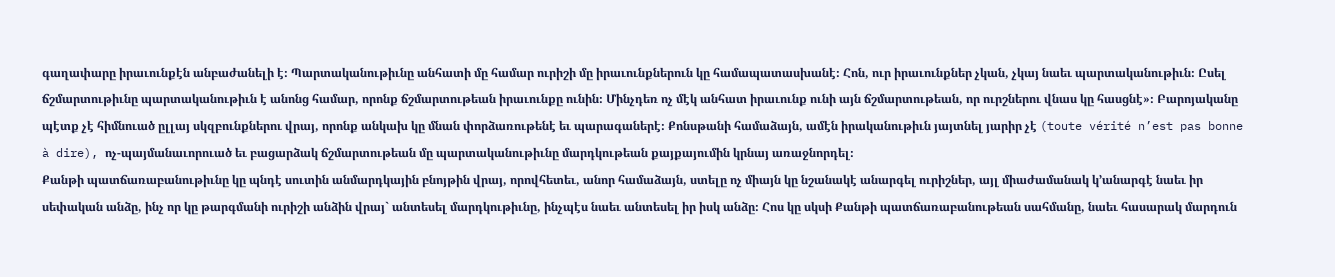գաղափարը իրաւունքէն անբաժանելի է։ Պարտականութիւնը անհատի մը համար ուրիշի մը իրաւունքներուն կը համապատասխանէ։ Հոն, ուր իրաւունքներ չկան, չկայ նաեւ պարտականութիւն։ Ըսել ճշմարտութիւնը պարտականութիւն է անոնց համար, որոնք ճշմարտութեան իրաւունքը ունին։ Մինչդեռ ոչ մէկ անհատ իրաւունք ունի այն ճշմարտութեան, որ ուրշներու վնաս կը հասցնէ»։ Բարոյականը պէտք չէ հիմնուած ըլլայ սկզբունքներու վրայ, որոնք անկախ կը մնան փորձառութենէ եւ պարագաներէ։ Քոնսթանի համաձայն, ամէն իրականութիւն յայտնել յարիր չէ (toute vérité n’est pas bonne à dire), ոչ-պայմանաւորուած եւ բացարձակ ճշմարտութեան մը պարտականութիւնը մարդկութեան քայքայումին կրնայ առաջնորդել։
Քանթի պատճառաբանութիւնը կը պնդէ սուտին անմարդկային բնոյթին վրայ, որովհետեւ, անոր համաձայն, ստելը ոչ միայն կը նշանակէ անարգել ուրիշներ, այլ միաժամանակ կ’անարգէ նաեւ իր սեփական անձը, ինչ որ կը թարգմանի ուրիշի անձին վրայ` անտեսել մարդկութիւնը, ինչպէս նաեւ անտեսել իր իսկ անձը։ Հոս կը սկսի Քանթի պատճառաբանութեան սահմանը, նաեւ հասարակ մարդուն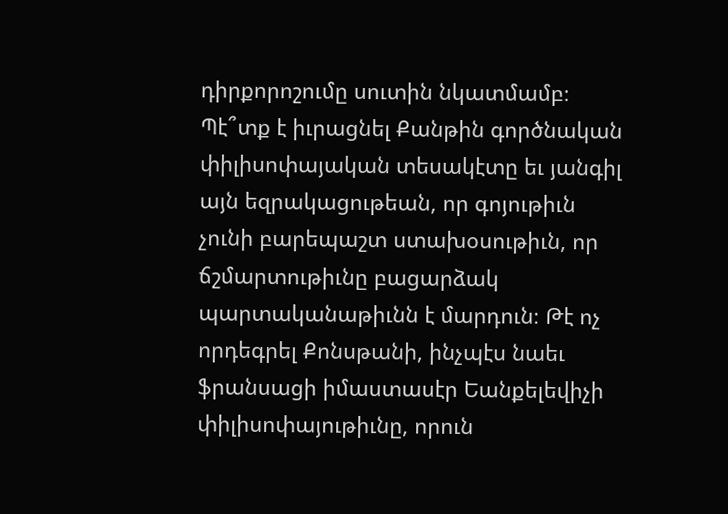դիրքորոշումը սուտին նկատմամբ։ Պէ՞տք է իւրացնել Քանթին գործնական փիլիսոփայական տեսակէտը եւ յանգիլ այն եզրակացութեան, որ գոյութիւն չունի բարեպաշտ ստախօսութիւն, որ ճշմարտութիւնը բացարձակ պարտականաթիւնն է մարդուն։ Թէ ոչ որդեգրել Քոնսթանի, ինչպէս նաեւ ֆրանսացի իմաստասէր Եանքելեվիչի փիլիսոփայութիւնը, որուն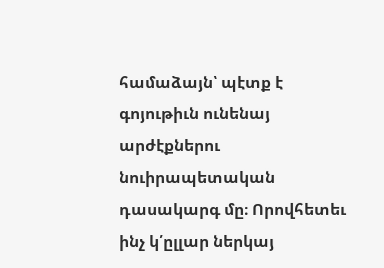համաձայն՝ պէտք է գոյութիւն ունենայ արժէքներու նուիրապետական դասակարգ մը։ Որովհետեւ ինչ կ՛ըլլար ներկայ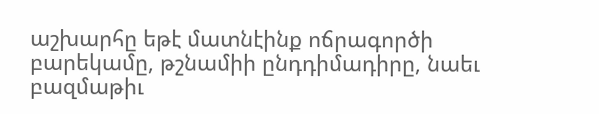աշխարհը եթէ մատնէինք ոճրագործի բարեկամը, թշնամիի ընդդիմադիրը, նաեւ բազմաթիւ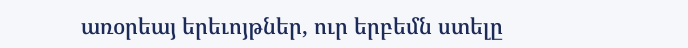առօրեայ երեւոյթներ, ուր երբեմն ստելը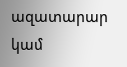ազատարար կամ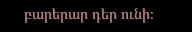բարերար դեր ունի։